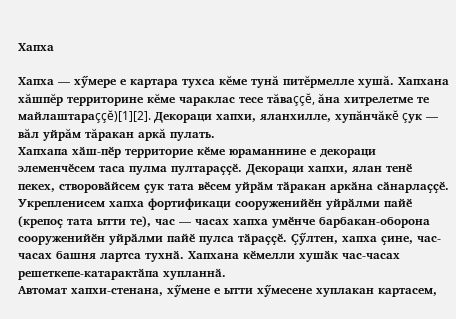Хапха

Хапха — хӳмере е картара тухса кĕме тунă питĕрмелле хушă. Хапхана хăшпĕр территорине кĕме чараклас тесе тăваççĕ, ăна хитрелетме те майлаштараççĕ)[1][2]. Декораци хапхи, яланхилле, хупăнчăкĕ çук — вăл уйрăм тăракан аркă пулать.
Хапхапа хӑш-пӗр территорие кӗме юраманнине е декораци элеменчӗсем таса пулма пултараҫҫӗ. Декораци хапхи, ялан тенӗ пекех, створовӑйсем ҫук тата вӗсем уйрӑм тӑракан аркӑна сӑнарлаҫҫӗ. Укрепленисем хапха фортификаци сооруженийӗн уйрӑлми пайӗ (крепоҫ тата ытти те), час — часах хапха умӗнче барбакан-оборона сооруженийӗн уйрӑлми пайӗ пулса тӑраҫҫӗ. Ҫӳлтен, хапха ҫине, час-часах башня лартса тухнӑ. Хапхана кӗмелли хушӑк час-часах решеткепе-катарактӑпа хупланнӑ.
Автомат хапхи-стенана, хӳмене е ытти хӳмесене хуплакан картасем,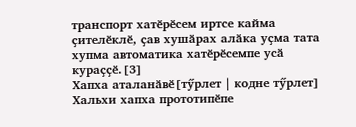транспорт хатӗрӗсем иртсе кайма ҫителӗклӗ, ҫав хушӑрах алӑка уҫма тата хупма автоматика хатӗрӗсемпе усӑ кураҫҫӗ.[3]
Хапха аталанӑвӗ[тӳрлет | кодне тӳрлет]
Хальхи хапха прототипӗпе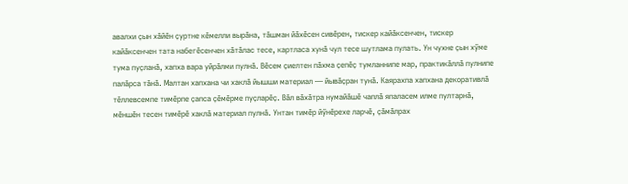авалхи ҫын хӑйӗн ҫуртне кӗмелли вырӑна, тӑшман йӑхӗсен сивӗрен, тискер кайӑксенчен, тискер кайӑксенчен тата набегӗсенчен хӑтӑлас тесе, картласа хунӑ чул тесе шутлама пулать. Ун чухне ҫын хӳме тума пуҫланӑ, хапха вара уйрӑлми пулнӑ. Вӗсем ҫиелтен пӑхма ҫепӗҫ тумланнипе мар, практикӑллӑ пулнипе палӑрса тӑнӑ. Малтан хапхана чи хаклӑ йышши материал — йывӑҫран тунӑ. Каярахпа хапхана декоративлӑ тӗллевсемпе тимӗрпе ҫапса ҫӗмӗрме пуҫларӗҫ. Вӑл вӑхӑтра нумайӑшӗ чаплӑ япаласем илме пултарнӑ, мӗншӗн тесен тимӗрӗ хаклӑ материал пулнӑ. Унтан тимӗр йӳнӗрехе ларчӗ, ҫӑмӑлрах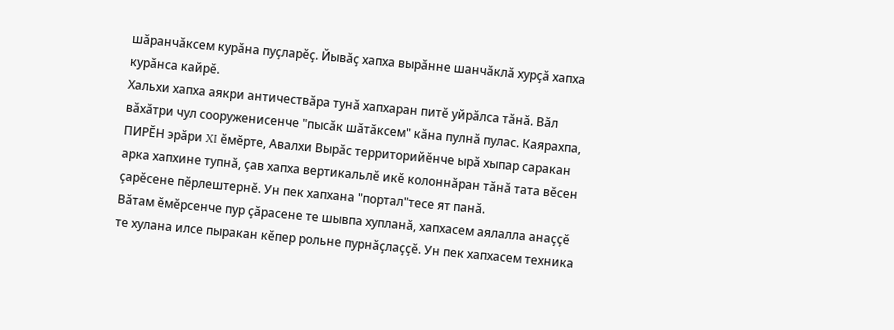шӑранчӑксем курӑна пуҫларӗҫ. Йывӑҫ хапха вырӑнне шанчӑклӑ хурҫӑ хапха курӑнса кайрӗ.
Хальхи хапха аякри античествӑра тунӑ хапхаран питӗ уйрӑлса тӑнӑ. Вӑл вӑхӑтри чул сооруженисенче "пысӑк шӑтӑксем" кӑна пулнӑ пулас. Каярахпа, ПИРӖН эрӑри XI ӗмӗрте, Авалхи Вырӑс территорийӗнче ырӑ хыпар саракан арка хапхине тупнӑ, ҫав хапха вертикальлӗ икӗ колоннӑран тӑнӑ тата вӗсен ҫарӗсене пӗрлештернӗ. Ун пек хапхана "портал"тесе ят панӑ.
Вӑтам ӗмӗрсенче пур ҫӑрасене те шывпа хупланӑ, хапхасем аялалла анаҫҫӗ те хулана илсе пыракан кӗпер рольне пурнӑҫлаҫҫӗ. Ун пек хапхасем техника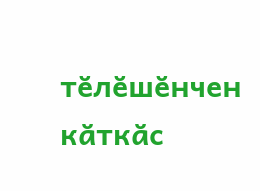тӗлӗшӗнчен кӑткӑс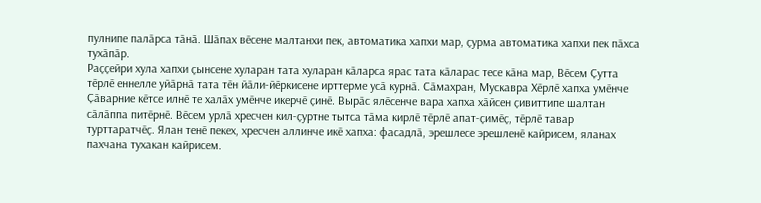пулнипе палӑрса тӑнӑ. Шӑпах вӗсене малтанхи пек, автоматика хапхи мар, ҫурма автоматика хапхи пек пӑхса тухӑпӑр.
Раҫҫейри хула хапхи ҫынсене хуларан тата хуларан кӑларса ярас тата кӑларас тесе кӑна мар, Вӗсем Ҫутта тӗрлӗ еннелле уйӑрнӑ тата тӗн йӑли-йӗркисене ирттерме усӑ курнӑ. Сӑмахран, Мускавра Хӗрлӗ хапха умӗнче Ҫӑварние кӗтсе илнӗ те халӑх умӗнче икерчӗ ҫинӗ. Вырӑс ялӗсенче вара хапха хӑйсен ҫивиттипе шалтан сӑлӑппа питӗрнӗ. Вӗсем урлӑ хресчен кил-ҫуртне тытса тӑма кирлӗ тӗрлӗ апат-ҫимӗҫ, тӗрлӗ тавар турттаратчӗҫ. Ялан тенӗ пекех, хресчен аллинче икӗ хапха: фасадлӑ, эрешлесе эрешленӗ кайрисем, яланах пахчана тухакан кайрисем.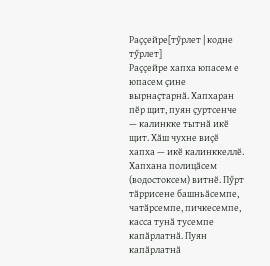Раҫҫейре[тӳрлет | кодне тӳрлет]
Раҫҫейре хапха юпасем е юпасем ҫине вырнаҫтарнӑ. Хапхаран пӗр щит, пуян ҫуртсенче — калинкке тытнӑ икӗ щит. Хӑш чухне виҫӗ хапха — икӗ калинккеллӗ. Хапхана полицӑсем (водостоксем) витнӗ. Пӳрт тӑррисене башньӑсемпе, чатӑрсемпе, пичкесемпе, касса тунӑ тусемпе капӑрлатнӑ. Пуян капӑрлатнӑ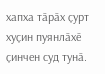хапха тӑрӑх ҫурт хуҫин пуянлӑхӗ ҫинчен суд тунӑ.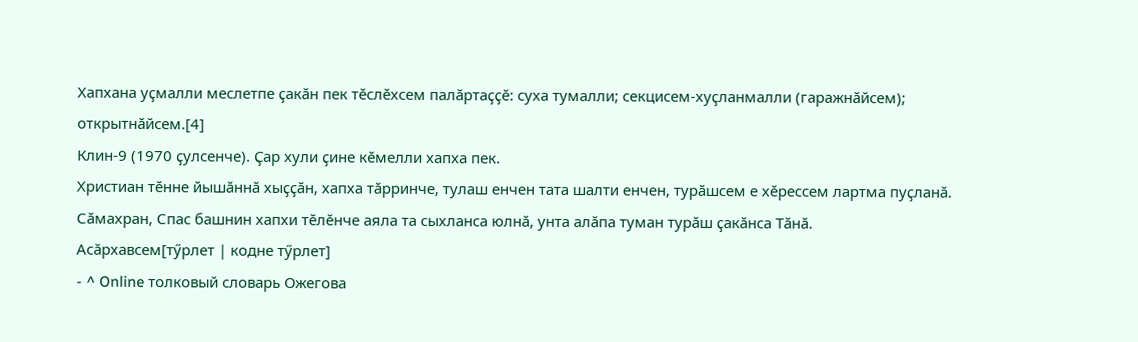Хапхана уҫмалли меслетпе ҫакӑн пек тӗслӗхсем палӑртаҫҫӗ: суха тумалли; секцисем-хуҫланмалли (гаражнӑйсем); открытнӑйсем.[4]
Клин-9 (1970 ҫулсенче). Ҫар хули ҫине кӗмелли хапха пек.
Христиан тӗнне йышӑннӑ хыҫҫӑн, хапха тӑрринче, тулаш енчен тата шалти енчен, турӑшсем е хӗрессем лартма пуҫланӑ. Сӑмахран, Спас башнин хапхи тӗлӗнче аяла та сыхланса юлнӑ, унта алӑпа туман турӑш ҫакӑнса Тӑнӑ.
Асăрхавсем[тӳрлет | кодне тӳрлет]
- ^ Online толковый словарь Ожегова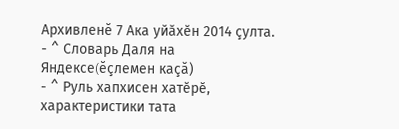Архивленĕ 7 Ака уйӑхӗн 2014 çулта.
- ^ Словарь Даля на Яндексе(ĕçлемен каçă)
- ^ Руль хапхисен хатӗрӗ, характеристики тата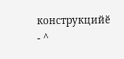конструкцийӗ
- ^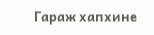Гараж хапхине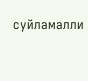суйламалли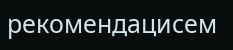рекомендацисем